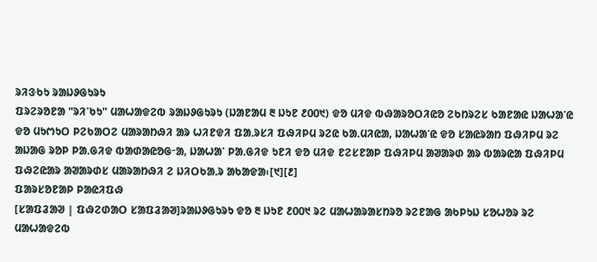ᱨᱤᱝᱠᱩ ᱨᱟᱡᱽᱜᱩᱨᱩ
ᱯᱨᱮᱨᱚᱱᱟ "ᱨᱤᱸᱠᱩ" ᱢᱟᱦᱟᱫᱮᱵ ᱨᱟᱡᱽᱜᱩᱨᱩ (ᱡᱟᱱᱟᱢ ᱓ ᱡᱩᱱ ᱒᱐᱐᱑) ᱫᱚ ᱢᱤᱫ ᱵᱷᱟᱨᱚᱛᱤᱭᱚ ᱮᱠᱴᱨᱮᱥ ᱠᱟᱱᱟᱭ ᱡᱟᱦᱟᱸᱭ ᱫᱚ ᱢᱩᱬᱩᱛ ᱞᱮᱠᱟᱛᱮ ᱢᱟᱨᱟᱴᱷᱤ ᱟᱨ ᱦᱤᱱᱫᱤ ᱯᱟᱹᱨᱥᱤ ᱯᱷᱤᱞᱢ ᱨᱮᱭ ᱠᱟᱹᱢᱤᱭᱟ, ᱡᱟᱦᱟᱸᱭ ᱫᱚ ᱥᱟᱭᱨᱟᱴ ᱯᱷᱤᱞᱢ ᱨᱮ ᱟᱡᱟᱜ ᱨᱚᱞ ᱞᱟᱹᱜᱤᱫ ᱵᱟᱰᱟᱭᱚᱜᱼᱟ, ᱡᱟᱦᱟᱸ ᱞᱟᱹᱜᱤᱫ ᱩᱱᱤ ᱫᱚ ᱢᱤᱫ ᱱᱮᱥᱱᱟᱞ ᱯᱷᱤᱞᱢ ᱟᱣᱟᱨᱰ ᱟᱨ ᱵᱟᱨᱭᱟ ᱯᱷᱤᱞᱢ ᱯᱷᱮᱭᱟᱨ ᱟᱣᱟᱨᱰᱥ ᱢᱟᱨᱟᱴᱷᱤ ᱮ ᱡᱤᱛᱠᱟᱹᱨ ᱟᱠᱟᱫᱟ᱾[᱑][᱒]
ᱯᱟᱨᱥᱚᱱᱟᱞ ᱞᱟᱭᱤᱯᱷ
[ᱥᱟᱯᱲᱟᱣ | ᱯᱷᱮᱰᱟᱛ ᱥᱟᱯᱲᱟᱣ]ᱨᱟᱡᱽᱜᱩᱨᱩ ᱫᱚ ᱓ ᱡᱩᱱ ᱒᱐᱐᱑ ᱨᱮ ᱢᱟᱦᱟᱨᱟᱥᱴᱨᱚ ᱨᱮᱱᱟᱜ ᱟᱠᱞᱩᱡ ᱥᱚᱦᱚᱨ ᱨᱮ ᱢᱟᱦᱟᱫᱮᱵ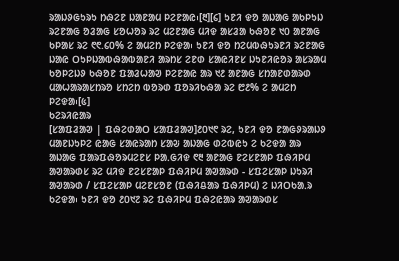ᱨᱟᱡᱽᱜᱩᱨᱩ ᱴᱷᱮᱱ ᱡᱟᱱᱟᱢ ᱞᱮᱱᱟᱭ᱾[᱓][᱔] ᱩᱱᱤ ᱫᱚ ᱟᱡᱟᱜ ᱟᱠᱞᱩᱡ ᱨᱮᱱᱟᱜ ᱚᱲᱟᱜ ᱥᱚᱦᱚᱨ ᱨᱮ ᱢᱮᱱᱟᱜ ᱢᱤᱫ ᱟᱥᱲᱟ ᱠᱷᱚᱱ ᱑᱐ ᱟᱱᱟᱜ ᱠᱞᱟᱥ ᱨᱮ ᱖᱖.᱔᱐% ᱮ ᱟᱢᱮᱴ ᱞᱮᱫᱟ᱾ ᱩᱱᱤ ᱫᱚ ᱴᱮᱢᱵᱷᱩᱨᱱᱤ ᱨᱮᱱᱟᱜ ᱡᱟᱭ ᱛᱩᱞᱡᱟᱵᱷᱟᱵᱟᱱᱤ ᱟᱨᱴᱥ ᱮᱱᱰ ᱥᱟᱭᱤᱱᱥ ᱡᱩᱱᱤᱭᱚᱨ ᱟᱥᱨᱟᱢ ᱠᱚᱞᱮᱡᱽ ᱠᱷᱚᱱ ᱯᱟᱲᱦᱟᱣ ᱞᱮᱱᱟᱭ ᱟᱨ ᱑᱒ ᱟᱱᱟᱜ ᱥᱴᱟᱱᱰᱟᱨᱰ ᱢᱟᱦᱟᱨᱟᱥᱴᱨᱚ ᱥᱴᱮᱴ ᱵᱚᱨᱰ ᱯᱚᱨᱤᱠᱷᱟ ᱨᱮ ᱘᱒% ᱮ ᱟᱢᱮᱴ ᱞᱮᱫᱟ᱾[᱕]
ᱠᱮᱨᱤᱭᱟᱨ
[ᱥᱟᱯᱲᱟᱣ | ᱯᱷᱮᱰᱟᱛ ᱥᱟᱯᱲᱟᱣ]᱒᱐᱑᱖ ᱨᱮ, ᱩᱱᱤ ᱫᱚ ᱱᱟᱜᱽᱨᱟᱡᱽ ᱢᱟᱱᱡᱩᱞᱮ ᱭᱟᱜ ᱥᱟᱭᱨᱟᱴ ᱥᱟᱶ ᱟᱡᱟᱜ ᱰᱮᱵᱭᱩ ᱮ ᱠᱮᱫᱟ ᱟᱨ ᱟᱡᱟᱜ ᱯᱟᱨᱯᱷᱚᱨᱢᱮᱱᱥ ᱞᱟᱹᱜᱤᱫ ᱖᱓ ᱟᱱᱟᱜ ᱱᱮᱥᱱᱟᱞ ᱯᱷᱤᱞᱢ ᱟᱣᱟᱨᱰᱥ ᱨᱮ ᱢᱤᱫ ᱱᱮᱥᱱᱟᱞ ᱯᱷᱤᱞᱢ ᱟᱣᱟᱨᱰ - ᱥᱯᱮᱥᱟᱞ ᱡᱩᱨᱤ ᱟᱣᱟᱨᱰ / ᱥᱯᱮᱥᱟᱞ ᱢᱮᱱᱥᱚᱱ (ᱯᱷᱤᱪᱟᱨ ᱯᱷᱤᱞᱢ) ᱮ ᱡᱤᱛᱠᱟᱹᱨ ᱠᱮᱫᱟ᱾ ᱩᱱᱤ ᱫᱚ ᱒᱐᱑᱗ ᱨᱮ ᱯᱷᱤᱞᱢ ᱯᱷᱮᱭᱟᱨ ᱟᱣᱟᱨᱰᱥ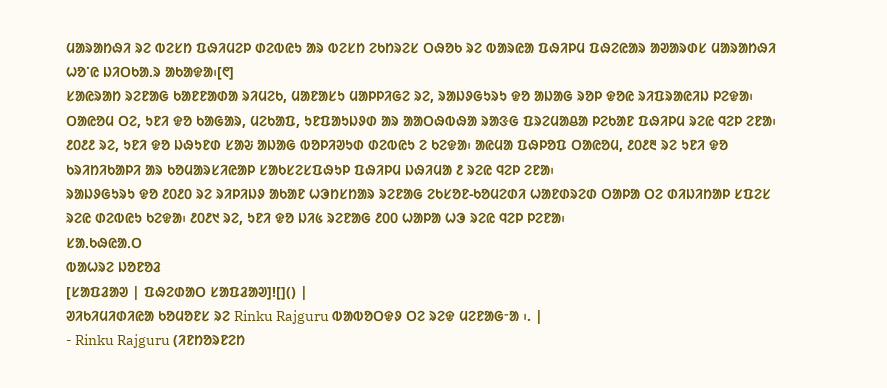ᱢᱟᱨᱟᱴᱷᱤ ᱨᱮ ᱵᱮᱥᱴ ᱯᱷᱤᱢᱮᱞ ᱰᱮᱵᱭᱩ ᱟᱨ ᱵᱮᱥᱴ ᱮᱠᱴᱨᱮᱥ ᱛᱷᱚᱠ ᱨᱮ ᱵᱟᱨᱭᱟ ᱯᱷᱤᱞᱢ ᱯᱷᱮᱭᱟᱨ ᱟᱣᱟᱨᱰᱥ ᱢᱟᱨᱟᱴᱷᱤ ᱦᱚᱸᱭ ᱡᱤᱛᱠᱟᱹᱨ ᱟᱠᱟᱫᱟ᱾[᱖]
ᱥᱟᱭᱨᱟᱴ ᱨᱮᱱᱟᱜ ᱠᱟᱱᱱᱟᱰᱟ ᱨᱤᱢᱮᱠ, ᱢᱟᱱᱟᱥᱩ ᱢᱟᱞᱞᱤᱜᱮ ᱨᱮ, ᱨᱟᱡᱽᱜᱩᱨᱩ ᱫᱚ ᱟᱡᱟᱜ ᱨᱚᱞ ᱫᱚᱭ ᱨᱤᱯᱨᱟᱭᱤᱡ ᱞᱮᱫᱟ᱾ ᱛᱟᱭᱚᱢ ᱛᱮ, ᱩᱱᱤ ᱫᱚ ᱠᱟᱜᱟᱨ, ᱢᱮᱠᱟᱯ, ᱩᱱᱯᱟᱩᱡᱽᱰ ᱟᱨ ᱟᱟᱛᱷᱵᱷᱟ ᱨᱟᱝᱜ ᱯᱨᱮᱢᱟᱪᱟ ᱞᱮᱠᱟᱱ ᱯᱷᱤᱞᱢ ᱨᱮᱭ ᱧᱮᱞ ᱮᱱᱟ᱾
᱒᱐᱒᱒ ᱨᱮ, ᱩᱱᱤ ᱫᱚ ᱡᱷᱩᱱᱰ ᱥᱟᱶ ᱟᱡᱟᱜ ᱵᱚᱞᱤᱣᱩᱰ ᱰᱮᱵᱭᱩ ᱮ ᱠᱮᱫᱟ᱾ ᱟᱭᱢᱟ ᱯᱷᱞᱚᱯ ᱛᱟᱭᱚᱢ, ᱒᱐᱒᱓ ᱨᱮ ᱩᱱᱤ ᱫᱚ ᱠᱨᱤᱴᱤᱠᱟᱞᱤ ᱟᱨ ᱠᱚᱢᱟᱨᱥᱤᱭᱟᱞ ᱥᱟᱠᱥᱮᱥᱯᱷᱩᱞ ᱯᱷᱤᱞᱢ ᱡᱷᱤᱢᱟ ᱒ ᱨᱮᱭ ᱧᱮᱞ ᱮᱱᱟ᱾
ᱨᱟᱡᱽᱜᱩᱨᱩ ᱫᱚ ᱒᱐᱒᱐ ᱨᱮ ᱨᱤᱞᱤᱡᱽ ᱟᱠᱟᱱ ᱦᱳᱴᱥᱴᱟᱨ ᱨᱮᱱᱟᱜ ᱮᱠᱥᱚᱱ-ᱠᱚᱢᱮᱰᱤ ᱦᱟᱱᱰᱨᱮᱰ ᱛᱟᱞᱟ ᱛᱮ ᱰᱤᱡᱤᱴᱟᱞ ᱥᱯᱮᱥ ᱨᱮᱭ ᱰᱮᱵᱭᱩ ᱠᱮᱫᱟ᱾ ᱒᱐᱒᱑ ᱨᱮ, ᱩᱱᱤ ᱫᱚ ᱡᱤ᱕ ᱨᱮᱱᱟᱜ ᱒᱐᱐ ᱦᱟᱞᱟ ᱦᱳ ᱨᱮᱭ ᱧᱮᱞ ᱞᱮᱱᱟ᱾
ᱥᱟᱹᱠᱷᱭᱟᱹᱛ
ᱵᱟᱦᱨᱮ ᱡᱚᱱᱚᱲ
[ᱥᱟᱯᱲᱟᱣ | ᱯᱷᱮᱰᱟᱛ ᱥᱟᱯᱲᱟᱣ]![]() |
ᱣᱤᱠᱤᱢᱤᱰᱤᱭᱟ ᱠᱚᱢᱚᱱᱥ ᱨᱮ Rinku Rajguru ᱵᱟᱵᱚᱛᱫᱽ ᱛᱮ ᱨᱮᱫ ᱢᱮᱱᱟᱜᱼᱟ ᱾. |
- Rinku Rajguru (ᱤᱱᱴᱚᱨᱱᱮᱴ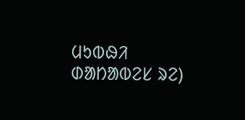ᱢᱩᱵᱷᱤ ᱰᱟᱴᱟᱵᱮᱥ ᱨᱮ)